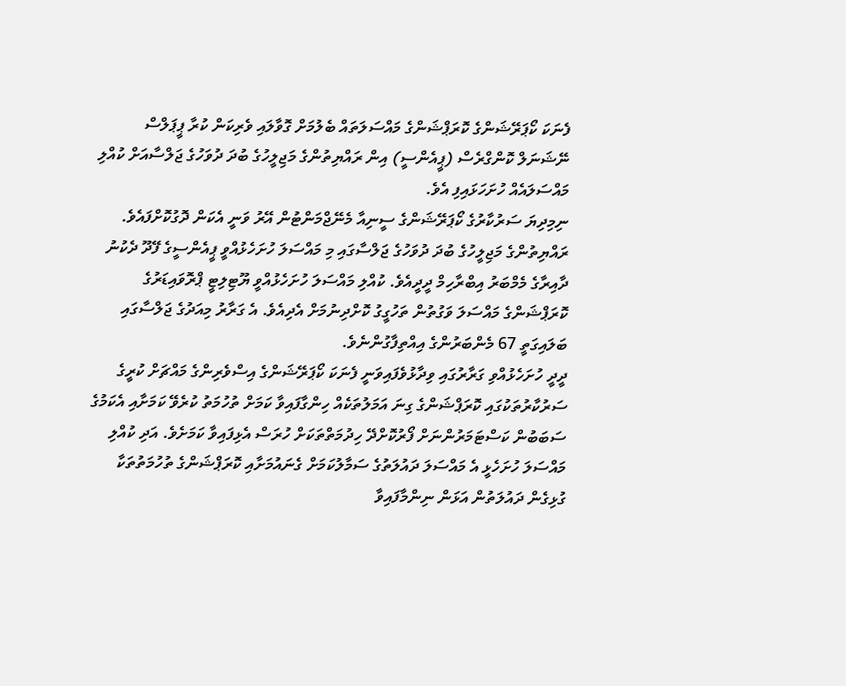ފެނަކަ ކޯޕަރޭޝަންގެ ކޮރަޕްޝަންގެ މައްސަލަތައް ބެލުމަށް ގޮވާލައި ވެރިކަން ކުރާ ޕީޕަލްސް ނޭޝަނަލް ކޮންގްރެސް (ޕީއެންސީ) އިން ރައްޔިތުންގެ މަޖިލީހުގެ ބުދަ ދުވަހުގެ ޖަލްސާއަށް ކުއްލި މައްސަލައެއް ހުށަހަޅައިފި އެވެ.
ނިމިދިޔަ ސަރުކާރުގެ ކޯޕަރޭޝަންގެ ސީނިއާ މެނޭޖްމަންޓުން އޭރު ވަނީ އެކަން ދޮގުކޮށްފައެވެ.
ރައްޔިތުންގެ މަޖިލީހުގެ ބުދަ ދުވަހުގެ ޖަލްސާގައި މި މައްސަލަ ހުށަހެޅުއްވީ ޕީއެންސީގެ ފޭދޫ ދެކުނު ދާއިރާގެ މެމްބަރު އިބްރާހިމް ދީދީއެވެ. ކުއްލި މައްސަލަ ހުށަހެޅުއްވީ ޔޫޓިލިޓީ ޕްރޮވައިޑަރުގެ ކޮރަޕްޝަންގެ މައްސަލަ ވަގުތުން ތަހުގީގު ކޮށްދިނުމަށް އެދިއެވެ. އެ ގަރާރު މިއަދުގެ ޖަލްސާގައި ބަލައިގަތީ 67 މެންބަރުންގެ އިއްތިފާގުންނެވެ.
ދީދީ ހުށަހެޅުއްވި ގަރާރުގައި ވިދާޅުވެފައިވަނީ ފެނަކަ ކޯޕަރޭޝަންގެ އިސްވެރިންގެ މައްޗަށް ކުރީގެ ސަރުކާރުތަކުގައި ކޮރަޕްޝަންގެ ގިނަ އަމަލުތަކެއް ހިންގާފައިވާ ކަމަށް ތުހުމަތު ކުރެވޭ ކަމަށާއި އެކަމުގެ ސަބަބުން ކަސްޓަމަރުންނަށް ފޯރުކޮށްދޭ ހިދުމަތްތަކަށް ހުރަސް އެޅިފައިވާ ކަމަށެވެ. އަދި ކުއްލި މައްސަލަ ހުށަހެޅީ އެ މައްސަލަ ދައުލަތުގެ ސަމާލުކަމަށް ގެނައުމަށާއި ކޮރަޕްޝަންގެ ތުހުމަތުތަކާ ގުޅިގެން ދައުލަތުން އަޅަން ނިންމާފައިވާ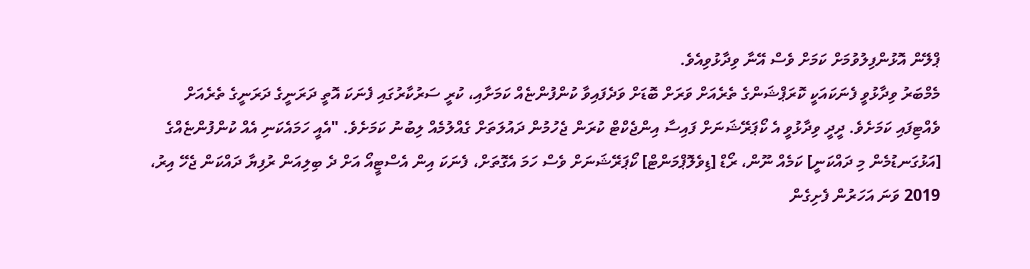ޕްލޭން އޮޅުންފިލުވުމަށް ކަމަށް ވެސް އޭނާ ވިދާޅުވިއެވެ.
މެމްބަރު ވިދާޅުވީ ފެނަކައަކީ ކޮރަޕްޝަންގެ ތެރެއަށް ވަރަށް ބޮޑަށް ވަދެފައިވާ ކުންފުންޏެއް ކަމަށާއި، ކުރީ ސަރުކާރުގައި ފެނަކަ އޮތީ ދަރަނީގެ ދަރަނީގެ ތެރެއަށް ވެއްޓިފައި ކަމަށެވެ. ދީދީ ވިދާޅުވީ އެ ކޯޕަރޭޝަނަށް ފައިސާ އިންޖެކްޓް ކުރަން ޖެހުމުން ދައުލަތަށް ގެއްލުމެއް ލިބުނު ކަމަށެވެ. "އެއީ ހަމައެކަނި އެއް ކުންފުންޏެއްގެ [އަޅުގަނޑުމެން މި ދައްކަނީ] ކަމެއް ނޫން، ރޯޑް [ޑިވެލޮޕްމަންޓް] ކޯޕަރޭޝަނަށް ވެސް ހަމަ އެގޮތަށް، ފެނަކަ އިން އެސްޓީއޯ އަށް ދެ ބިލިއަން ރުފިޔާ ދައްކަން ޖެހޭ އިރު، 2019 ވަނަ އަހަރުން ފެށިގެން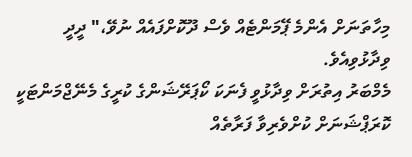މިހާތަނަށް އެންމެ ޕޭމަންޓެއް ވެސް ދޫކޮށްފައެއް ނުވޭ،" ދީދީ ވިދާޅުވިއެވެ.
މެމްބަރު އިތުރަށް ވިދާޅުވީ ފެނަކަ ކޯޕަރޭޝަންގެ ކުރީގެ މެނޭޖްމަންޓަކީ ކޮރަޕްޝަނަށް ކުށްވެރިވާ ފަރާތެއް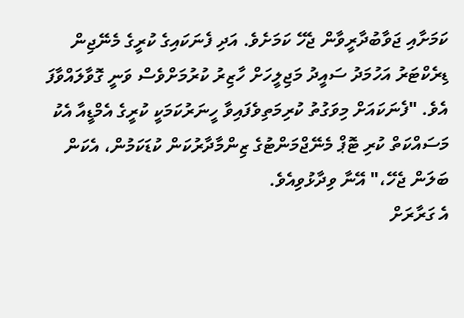ކަމަށާއި ޖަވާބުދާރީވާން ޖެހޭ ކަމަށެވެ. އަދި ފެނަކައިގެ ކުރީގެ މެނޭޖިން ޑިރެކްޓަރު އަހުމަދު ސައީދު މަޖިލީހަށް ހާޒިރު ކުރުމަށްވެސް ވަނީ ގޮވާލައްވާފަ އެވެ. "ފެނަކައަށް މިވަގުތު ކުރިމަތިވެފައިވާ ހީނަރުކަމަކީ ކުރީގެ އެމްޑީއާ އެކު މަސައްކަތް ކުރި ޓޮޕް މެނޭޖްމަންޓުގެ ޒިންމާދާރުކަން ކުޑަކަމުން، އެކަން ބަލަން ޖެހޭ،" އޭނާ ވިދާޅުވިއެވެ.
އެ ގަރާރަށް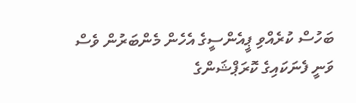ބަހުސް ކުރެއްވި ޕީއެންސީގެ އެހެން މެންބަރުން ވެސް ވަނީ ފެނަކައިގެ ކޮރަޕްޝަންގެ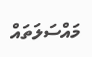މައްސަލަތައް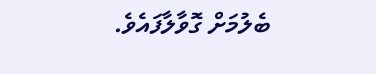ބެލުމަށް ގޮވާލާފައެވެ.